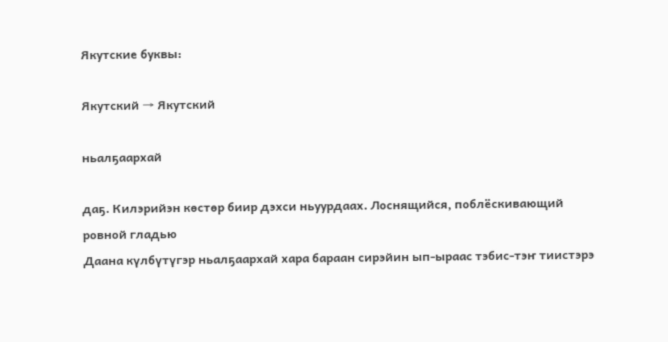Якутские буквы:

Якутский → Якутский

ньалҕаархай

даҕ. Килэрийэн көстөр биир дэхси ньуурдаах. Лоснящийся, поблёскивающий ровной гладью
Даана күлбүтүгэр ньалҕаархай хара бараан сирэйин ып-ыраас тэбис-тэҥ тиистэрэ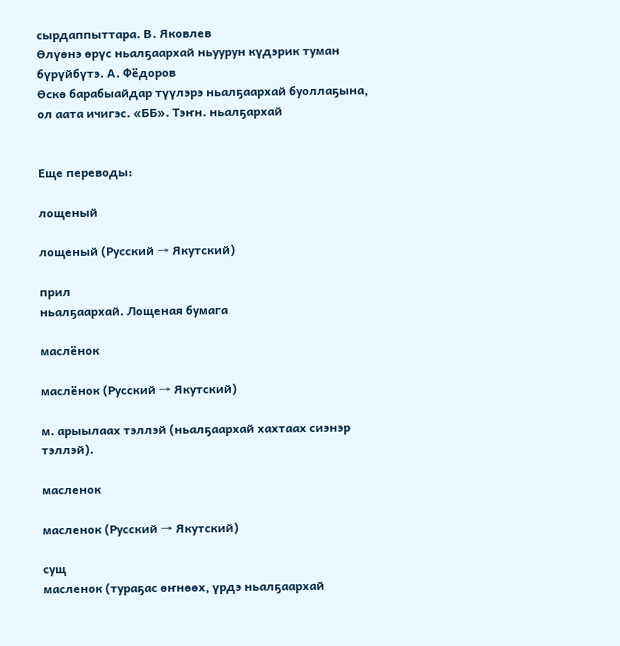сырдаппыттара. В. Яковлев
Өлүөнэ өрүс ньалҕаархай ньуурун күдэрик туман бүрүйбүтэ. А. Фёдоров
Өскө барабыайдар түүлэрэ ньалҕаархай буоллаҕына, ол аата ичигэс. «ББ». Тэҥн. ньалҕархай


Еще переводы:

лощеный

лощеный (Русский → Якутский)

прил
ньалҕаархай. Лощеная бумага

маслёнок

маслёнок (Русский → Якутский)

м. арыылаах тэллэй (ньалҕаархай хахтаах сиэнэр тэллэй).

масленок

масленок (Русский → Якутский)

сущ
масленок (тураҕас өҥнөөх, үрдэ ньалҕаархай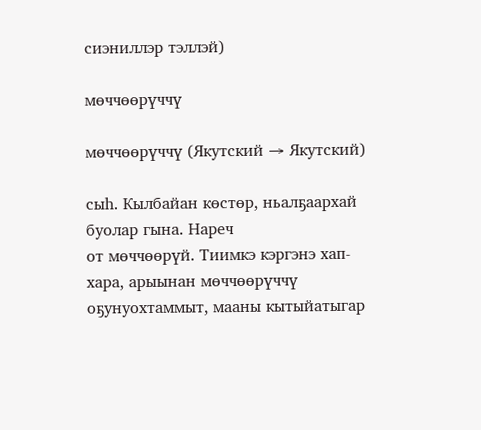сиэниллэр тэллэй)

мөччөөрүччү

мөччөөрүччү (Якутский → Якутский)

сыһ. Кылбайан көстөр, ньалҕаархай буолар гына. Нареч
от мөччөөрүй. Тиимкэ кэргэнэ хап-хара, арыынан мөччөөрүччү оҕунуохтаммыт, мааны кытыйатыгар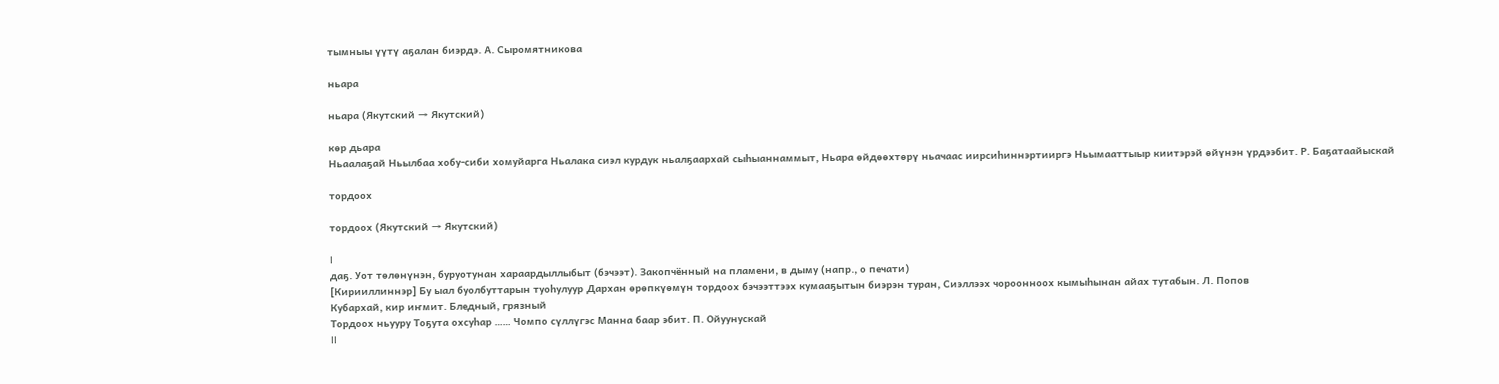тымныы үүтү аҕалан биэрдэ. А. Сыромятникова

ньара

ньара (Якутский → Якутский)

көр дьара
Ньаалаҕай Ньылбаа хобу-сиби хомуйарга Ньалака сиэл курдук ньалҕаархай сыһыаннаммыт, Ньара өйдөөхтөрү ньачаас иирсиһиннэртииргэ Ньымааттыыр киитэрэй өйүнэн үрдээбит. Р. Баҕатаайыскай

тордоох

тордоох (Якутский → Якутский)

I
даҕ. Уот төлөнүнэн, буруотунан хараардыллыбыт (бэчээт). Закопчённый на пламени, в дыму (напр., о печати)
[Кирииллиннэр] Бу ыал буолбуттарын туоһулуур Дархан өрөпкүөмүн тордоох бэчээттээх кумааҕытын биэрэн туран, Сиэллээх чороонноох кымыһынан айах тутабын. Л. Попов
Кубархай, кир иҥмит. Бледный, грязный
Тордоох ньууру Тоҕута охсуһар …… Чомпо сүллүгэс Манна баар эбит. П. Ойуунускай
II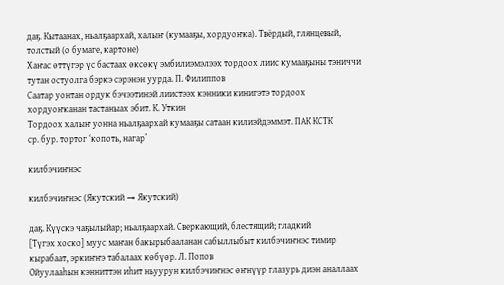даҕ. Кытаанах, ньалҕаархай, халыҥ (кумааҕы, хордуоҥка). Твёрдый, глянцевый, толстый (о бумаге, картоне)
Хаҥас өттүгэр үс бастаах өксөкү эмбилиэмэлээх тордоох лиис кумааҕыны тэниччи тутан остуолга бэркэ сэрэнэн уурда. П. Филиппов
Саатар уонтан ордук бэчээтинэй лиистээх кэнники кинигэтэ тордоох хордуоҥканан тастаныах эбит. К. Уткин
Тордоох халыҥ уонна ньалҕаархай кумааҕы сатаан килиэйдэммэт. ПАК КСТК
ср. бур. тортог ‘копоть, нагар’

килбэчиҥнэс

килбэчиҥнэс (Якутский → Якутский)

даҕ. Күүскэ чаҕылыйар; ньалҕаархай. Сверкающий, блестящий; гладкий
[Түгэх хоско] муус маҥан бакырыбааланан сабыллыбыт килбэчиҥнэс тимир кырабаат, эркиҥҥэ табалаах көбүөр. Л. Попов
Ойуулааһын кэнниттэн иһит ньуурун килбэчиҥнэс өҥнүүр глазурь диэн аналлаах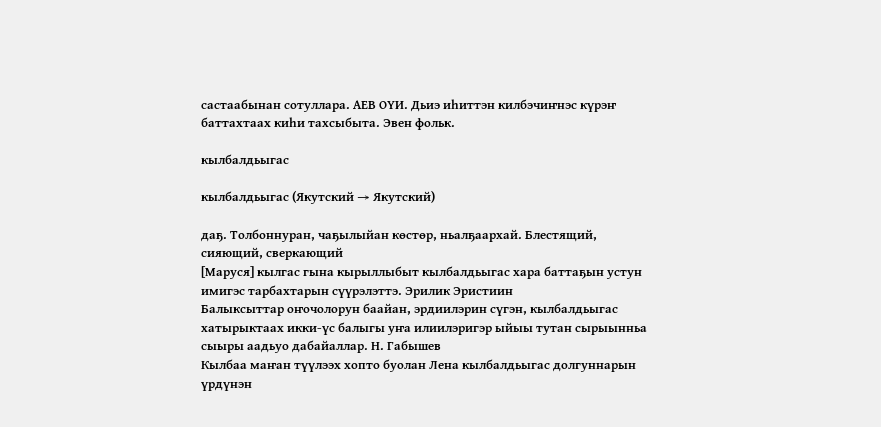састаабынан сотуллара. АЕВ ОҮИ. Дьиэ иһиттэн килбэчиҥнэс күрэҥ баттахтаах киһи тахсыбыта. Эвен фольк.

кылбалдьыгас

кылбалдьыгас (Якутский → Якутский)

даҕ. Толбоннуран, чаҕылыйан көстөр, ньалҕаархай. Блестящий, сияющий, сверкающий
[Маруся] кылгас гына кырыллыбыт кылбалдьыгас хара баттаҕын устун имигэс тарбахтарын сүүрэлэттэ. Эрилик Эристиин
Балыксыттар оҥочолорун баайан, эрдиилэрин сүгэн, кылбалдьыгас хатырыктаах икки-үс балыгы уҥа илиилэригэр ыйыы тутан сырыынньа сыыры аадьуо дабайаллар. Н. Габышев
Кылбаа маҥан түүлээх хопто буолан Лена кылбалдьыгас долгуннарын үрдүнэн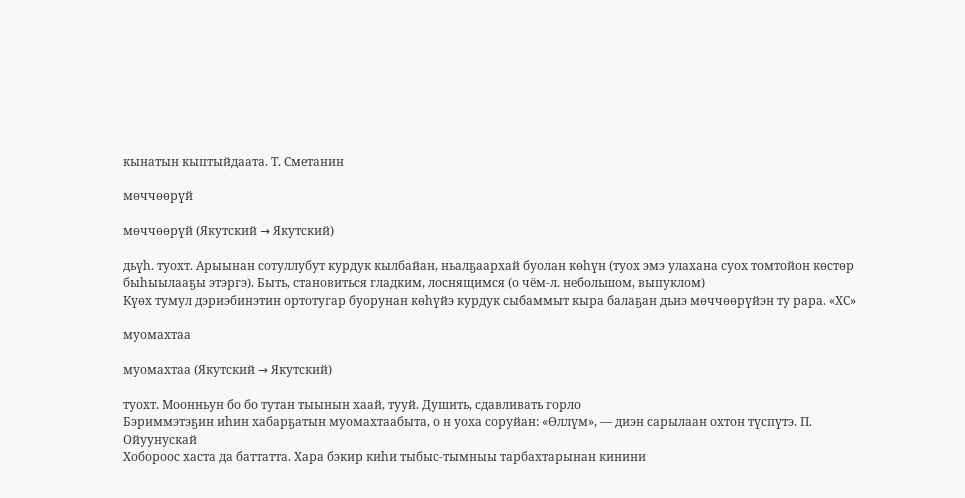кынатын кыптыйдаата. Т. Сметанин

мөччөөрүй

мөччөөрүй (Якутский → Якутский)

дьүһ. туохт. Арыынан сотуллубут курдук кылбайан, ньалҕаархай буолан көһүн (туох эмэ улахана суох томтойон көстөр быһыылааҕы этэргэ). Быть, становиться гладким, лоснящимся (о чём-л. небольшом, выпуклом)
Күөх тумул дэриэбинэтин ортотугар буорунан көһүйэ курдук сыбаммыт кыра балаҕан дьиэ мөччөөрүйэн ту рара. «ХС»

муомахтаа

муомахтаа (Якутский → Якутский)

туохт. Моонньун бо бо тутан тыынын хаай, тууй. Душить, сдавливать горло
Бэриммэтэҕин иһин хабарҕатын муомахтаабыта, о н уоха соруйан: «Өллүм», — диэн сарылаан охтон түспүтэ. П. Ойуунускай
Хобороос хаста да баттатта. Хара бэкир киһи тыбыс-тымныы тарбахтарынан кинини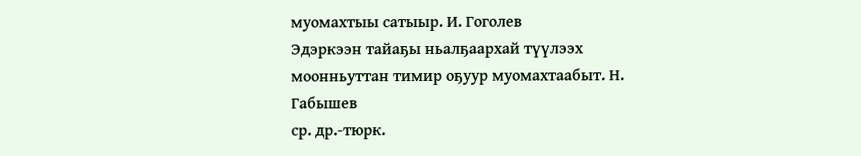муомахтыы сатыыр. И. Гоголев
Эдэркээн тайаҕы ньалҕаархай түүлээх моонньуттан тимир оҕуур муомахтаабыт. Н. Габышев
ср. др.-тюрк.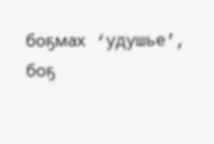боҕмах ‘удушье’, боҕ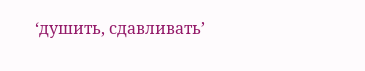‘душить, сдавливать’